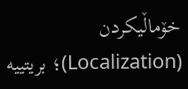خۆماڵیکردن (Localization)؛ بریتییە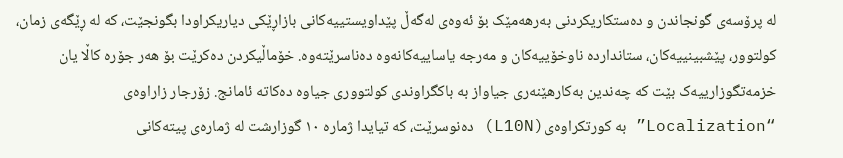لە پرۆسەی گونجاندن و دەستکاریکردنی بەرهەمێک بۆ ئەوەی لەگەڵ پێداویستییەکانی بازاڕێکی دیاریکراودا بگونجێت، کە لە ڕێگەی زمان، کولتوور، پێشبینییەکان، ستانداردە ناوخۆییەکان و مەرجە یاساییەکانەوە دەناسرێتەوە. خۆماڵیکردن دەکرێت بۆ هەر جۆرە کاڵا یان خزمەتگوزارییەک بێت کە چەندین بەکارهێنەری جیاواز بە باکگراوندی كولتووری جیاوە دەکاتە ئامانج. زۆرجار زاراوەی “Localization” بە کورتکراوەی(L10N) دەنوسرێت، کە تیایدا ژمارە ١٠ گوزارشت لە ژمارەی پیتەکانی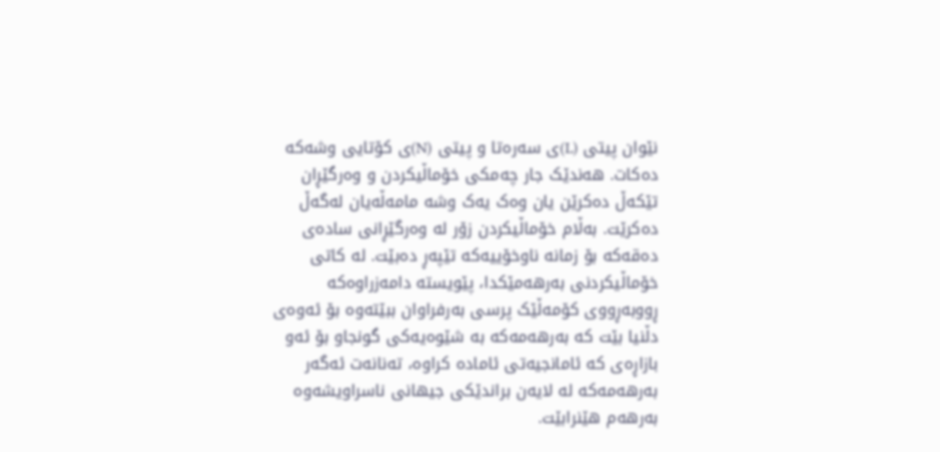نێوان پیتی (L)ی سەرەتا و پیتی (N)ی کۆتایی وشەکە دەکات. هەندێک جار چەمکی خۆماڵیکردن و وەرگێڕان تێکەڵ دەکرێن یان وەک یەک وشە مامەڵەیان لەگەڵ دەکرێت. بەڵام خۆماڵیکردن زۆر لە وەرگێڕانی سادەی دەقەکە بۆ زمانە ناوخۆییەکە تێپەڕ دەبێت. لە کاتی خۆماڵیکردنی بەرهەمێکدا، پێویستە دامەزراوەکە ڕووبەڕووی کۆمەڵێک پرسی بەرفراوان ببێتەوە بۆ ئەوەی دڵنیا بێت کە بەرهەمەکە بە شێوەیەکی گونجاو بۆ ئەو بازاڕەی کە ئامانجیەتی ئامادە کراوە، تەنانەت ئەگەر بەرهەمەکە لە لایەن براندێکی جیهانی ناسراویشەوە بەرهەم هێنرابێت.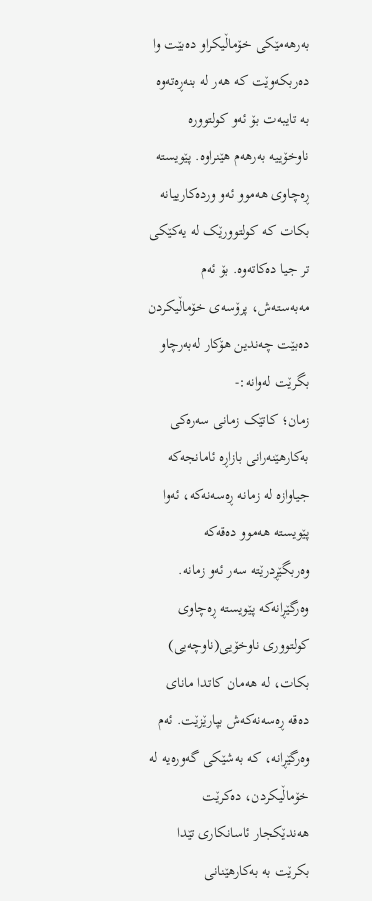بەرهەمێکی خۆماڵیکراو دەبێت وا دەربکەوێت کە هەر لە بنەڕەتەوە بە تایبەت بۆ ئەو کولتوورە ناوخۆییە بەرهەم هێنراوە. پێویستە ڕەچاوی هەموو ئەو وردەکارییانە بکات کە كولتوورێک لە یەکێکی تر جیا دەکاتەوە. بۆ ئەم مەبەستەش، پرۆسەی خۆماڵیکردن دەبێت چەندین هۆکار لەبەرچاو بگرێت لەوانە:-
زمان؛ کاتێک زمانی سەرەکی بەکارهێنەرانی بازاڕە ئامانجەکە جیاوازە لە زمانە ڕەسەنەکە، ئەوا پێویستە هەموو دەقەکە وەربگێڕدرێتە سەر ئەو زمانە. وەرگێڕانەکە پێویستە ڕەچاوی كولتووری ناوخۆیی(ناوچەیی) بکات، لە هەمان کاتدا مانای دەقە ڕەسەنەکەش بپارێزێت. ئەم وەرگێڕانە، کە بەشێکی گەورەیە لە خۆماڵیکردن، دەکرێت هەندێکجار ئاسانکاری تێدا بکرێت بە بەکارهێنانی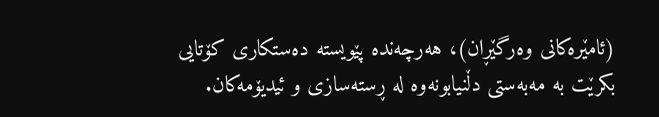(ئامێرەکانی وەرگێڕان)، هەرچەندە پێویستە دەستکاری کۆتایی بکرێت بە مەبەستی دڵنیابونەوە لە ڕستەسازی و ئیدیۆمەکان.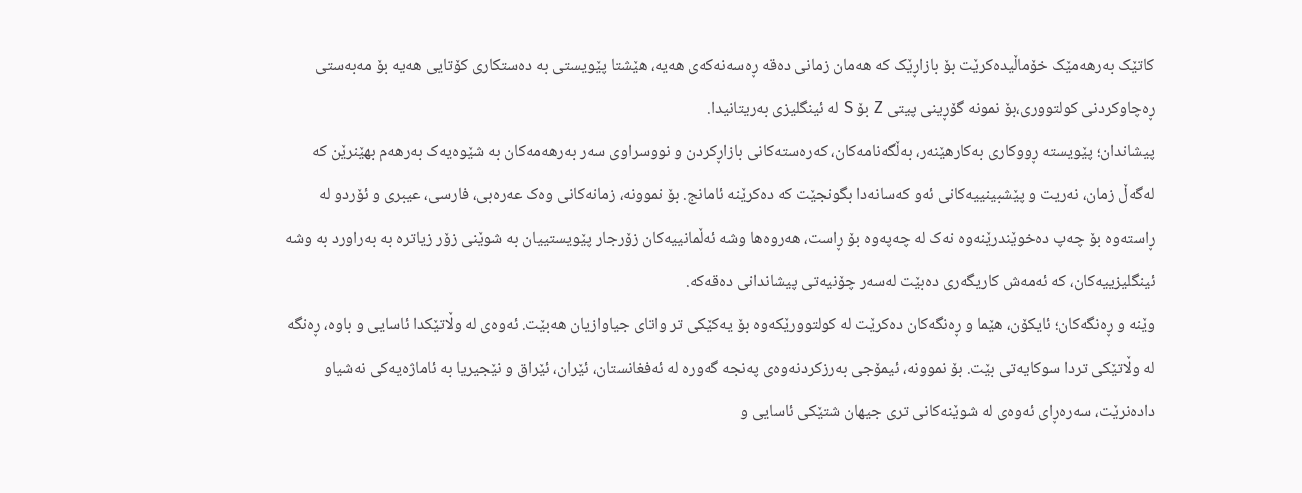کاتێک بەرهەمێک خۆماڵیدەکرێت بۆ بازاڕێک کە هەمان زمانی دەقە ڕەسەنەکەی هەیە، هێشتا پێویستی بە دەستکاری کۆتایی هەیە بۆ مەبەستی ڕەچاوکردنی كولتووری،بۆ نمونە گۆڕینی پیتی Z بۆ S لە ئینگلیزی بەریتانیدا.
پیشاندان؛ پێویستە ڕووکاری بەکارهێنەر، بەڵگەنامەکان، کەرەستەکانی بازاڕکردن و نووسراوی سەر بەرهەمەکان بە شێوەیەک بەرهەم بهێنرێن کە لەگەڵ زمان، نەریت و پێشبینییەکانی ئەو کەسانەدا بگونجێت کە دەکرێنە ئامانج. بۆ نموونە، زمانەکانی وەک عەرەبی، فارسی، عیبری و ئۆردو لە ڕاستەوە بۆ چەپ دەخوێندرێنەوە نەک لە چەپەوە بۆ ڕاست، هەروەها وشە ئەڵمانییەکان زۆرجار پێویستییان بە شوێنی زۆر زیاترە بە بەراورد بە وشە ئینگلیزییەکان، کە ئەمەش کاریگەری دەبێت لەسەر چۆنیەتی پیشاندانی دەقەکە.
وێنە و ڕەنگەکان؛ ئایکۆن، هێما و ڕەنگەکان دەکرێت لە کولتوورێکەوە بۆ یەکێکی تر واتای جیاوازیان هەبێت. ئەوەی لە وڵاتێکدا ئاسایی و باوە، ڕەنگە لە وڵاتێکی تردا سوکایەتی بێت. بۆ نموونە، ئیمۆجی بەرزکردنەوەی پەنجە گەورە لە ئەفغانستان، ئێران، ئێراق و نێجیریا بە ئاماژەیەکی نەشیاو دادەنرێت، سەرەڕای ئەوەی لە شوێنەکانی تری جیهان شتێکی ئاسایی و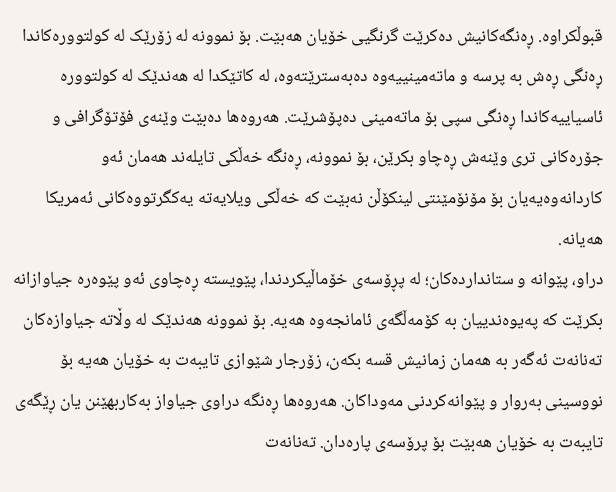قبوڵکراوە. ڕەنگەکانیش دەکرێت گرنگیی خۆیان هەبێت. بۆ نموونە لە زۆرێک لە کولتوورەکاندا ڕەنگی ڕەش بە پرسە و ماتەمینییەوە دەبەسترێتەوە، لە کاتێکدا لە هەندێک لە كولتوورە ئاسیاییەکاندا ڕەنگی سپی بۆ ماتەمینی دەپۆشرێت. هەروەها دەبێت وێنەی فۆتۆگرافی و جۆرەکانی تری وێنەش ڕەچاو بکرێن، بۆ نموونە، ڕەنگە خەڵکی تایلەند هەمان ئەو کاردانەوەیەیان بۆ مۆنۆمێنتی لینکۆڵن نەبێت کە خەڵکی ویلایەتە یەکگرتووەکانی ئەمریکا هەیانە.
دراو، پێوانە و ستانداردەکان؛ لە پڕۆسەی خۆماڵیکردندا، پێویستە ڕەچاوی ئەو پێوەرە جیاوازانە بکرێت کە پەیوەندییان بە کۆمەڵگەی ئامانجەوە هەیە. بۆ نموونە هەندێک لە وڵاتە جیاوازەکان تەنانەت ئەگەر بە هەمان زمانیش قسە بکەن، زۆرجار شێوازی تایبەت بە خۆیان هەیە بۆ نووسینی بەروار و پێوانەکردنی مەوداکان. هەروەها ڕەنگە دراوی جیاواز بەکاربهێنن یان ڕێگەی تایبەت بە خۆیان هەبێت بۆ پرۆسەی پارەدان. تەنانەت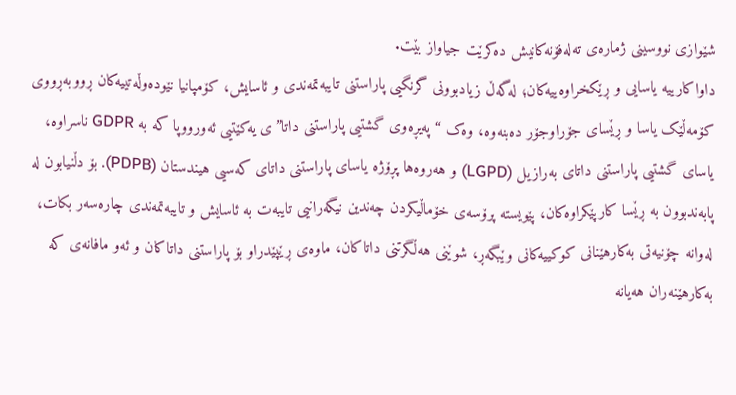شێوازی نووسینی ژمارەی تەلەفۆنەکانیش دەکرێت جیاواز بێت.
داواکارییە یاسایی و ڕێکخراوەییەکان؛ لەگەڵ زیادبوونی گرنگیی پاراستنی تایبەتمەندی و ئاسایش، کۆمپانیا نێودەوڵەتییەکان ڕووبەڕووی کۆمەڵێک یاسا و ڕێسای جۆراوجۆر دەبنەوە، وەک “پەیڕەوی گشتیی پاراستنی داتا”ی یەکێتیی ئەورووپا کە بە GDPR ناسراوە، یاسای گشتیی پاراستنی داتای بەرازیل (LGPD) و هەروەها پڕۆژە یاسای پاراستنی داتای کەسیی هیندستان (PDPB). بۆ دڵنیابون لە پابەندبوون بە ڕێسا کارپێکراوەکان، پێویستە پرۆسەی خۆماڵیکردن چەندین نیگەرانیی تایبەت بە ئاسایش و تایبەتمەندی چارەسەر بکات، لەوانە چۆنیەتی بەکارهێنانی کوکییەکانی وێبگەڕ، شوێنی هەڵگرتنی داتاکان، ماوەی ڕێپێدراو بۆ پاراستنی داتاکان و ئەو مافانەی کە بەکارهێنەران هەیانە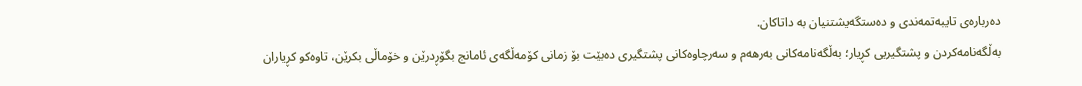دەربارەی تایبەتمەندی و دەستگەیشتنیان بە داتاکان.
بەڵگەنامەکردن و پشتگیریی کڕیار؛ بەڵگەنامەکانی بەرهەم و سەرچاوەکانی پشتگیری دەبێت بۆ زمانی کۆمەڵگەی ئامانج بگۆڕدرێن و خۆماڵی بکرێن، تاوەکو کڕیاران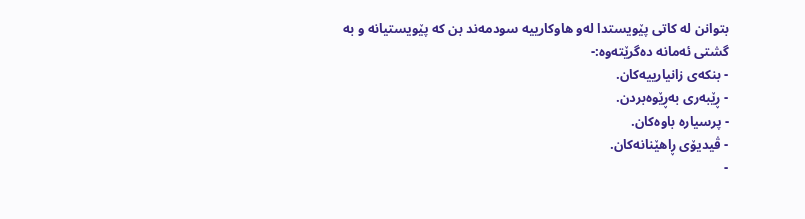بتوانن لە کاتی پێویستدا لەو هاوکارییە سودمەند بن کە پێویستیانە و بە گشتی ئەمانە دەگرێتەوە:-
- بنکەی زانیارییەکان.
- ڕێبەری بەڕێوەبردن.
- پرسیارە باوەکان.
- ڤیدیۆی ڕاهێنانەکان.
-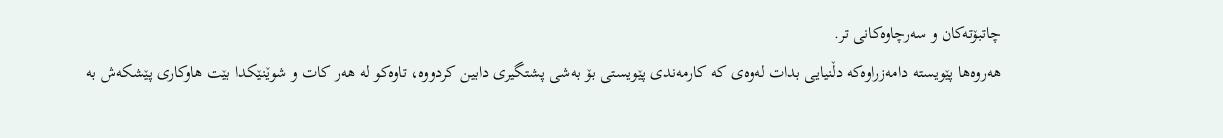چاتبۆتەکان و سەرچاوەکانی تر.
هەروەها پێویستە دامەزراوەکە دڵنیایی بدات لەوەی کە کارمەندی پێویستی بۆ بەشی پشتگیری دابین کردووە، تاوەکو لە هەر کات و شوێنێکدا بێت هاوکاری پێشکەش بە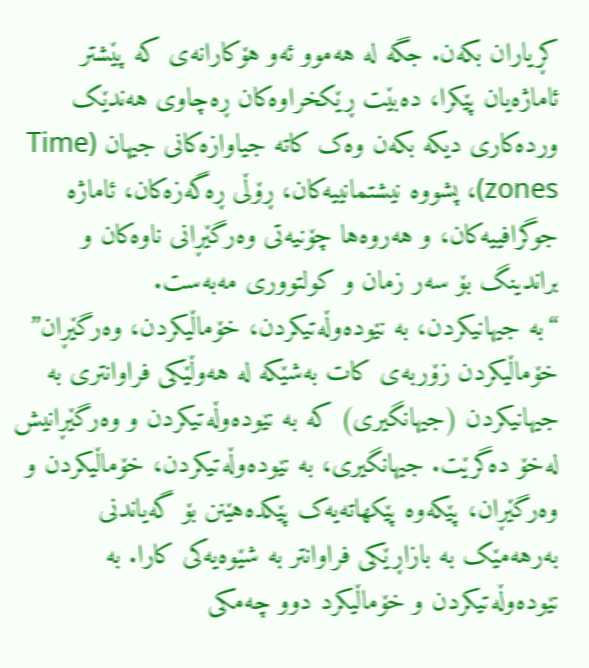کڕیاران بکەن. جگە لە هەموو ئەو هۆکارانەی کە پێشتر ئاماژەیان پێکرا، دەبێت ڕێکخراوەکان ڕەچاوی هەندێک وردەکاری دیکە بکەن وەک کاتە جیاوازەکانی جیهان (Time zones)، پشووە نیشتمانییەکان، ڕۆڵی ڕەگەزەکان، ئاماژە جوگرافییەکان، و هەروەها چۆنیەتی وەرگێڕانی ناوەکان و براندینگ بۆ سەر زمان و کولتووری مەبەست.
“بە جیهانیکردن، بە نێودەوڵەتیکردن، خۆماڵیکردن، وەرگێڕان”
خۆماڵیکردن زۆربەی کات بەشێکە لە هەوڵێکی فراوانتری بە جیهانیکردن (جیهانگیری) کە بە نێودەوڵەتیکردن و وەرگێڕانیش لەخۆ دەگرێت. جیهانگیری، بە نێودەوڵەتیکردن، خۆماڵیکردن و وەرگێڕان، پێکەوە پێکهاتەیەک پێکدەهێنن بۆ گەیاندنی بەرهەمێک بە بازاڕێکی فراوانتر بە شێوەیەکی کارا. بە نێودەوڵەتیکردن و خۆماڵیکرد دوو چەمکی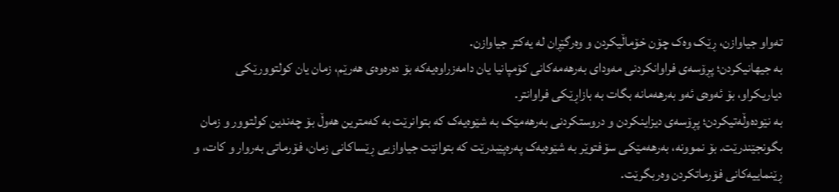تەواو جیاوازن، ڕێک وەک چۆن خۆماڵیکردن و وەرگێڕان لە یەکتر جیاوازن.
بە جیهانیکردن؛ پڕۆسەی فراوانکردنی مەودای بەرهەمەکانی کۆمپانیا یان دامەزراوەیەکە بۆ دەرەوەی هەرێم، زمان یان کولتوورێکی دیاریکراو، بۆ ئەوەی ئەو بەرهەمانە بگات بە بازاڕێکی فراوانتر.
بە نێودەوڵەتیکردن؛ پڕۆسەی دیزاینکردن و دروستکردنی بەرهەمێک بە شێوەیەک کە بتوانرێت بە کەمترین هەوڵ بۆ چەندین کولتوور و زمان بگونجێندرێت. بۆ نموونە، بەرهەمێکی سۆفتوێر بە شێوەیەک پەرەپێبدرێت کە بتوانێت جیاوازیی ڕێساکانی زمان، فۆرماتی بەروار و کات، و ڕێنماییەکانی فۆرماتکردن وەربگرێت.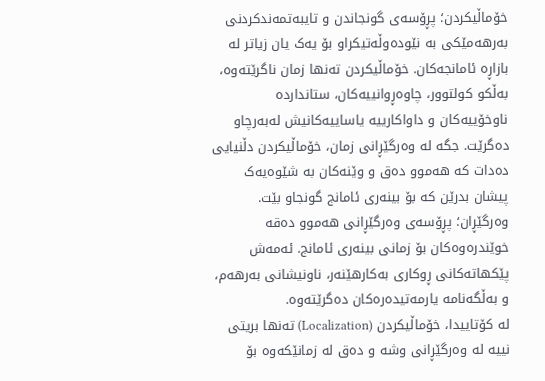خۆماڵیکردن؛ پڕۆسەی گونجاندن و تایبەتمەندکردنی بەرهەمێکی بە نێودەوڵەتیکراو بۆ یەک یان زیاتر لە بازاڕە ئامانجەکان. خۆماڵیکردن تەنها زمان ناگرێتەوە، بەڵکو کولتوور، چاوەڕوانییەکان، ستانداردە ناوخۆییەکان و داواکارییە یاساییەکانیش لەبەرچاو دەگرێت. جگە لە وەرگێڕانی زمان، خۆماڵیکردن دڵنیایی دەدات کە هەموو دەق و وێنەکان بە شێوەیەک پیشان بدرێن کە بۆ بینەری ئامانج گونجاو بێت.
وەرگێڕان؛ پڕۆسەی وەرگێڕانی هەموو دەقە خوێندرەوەکان بۆ زمانی بینەری ئامانج. ئەمەش پێکهاتەکانی ڕوکاری بەکارهێنەر، ناونیشانی بەرهەم، و بەڵگەنامە یارمەتیدەرەکان دەگرێتەوە.
لە کۆتاییدا، خۆماڵیکردن (Localization) تەنها بریتی نییە لە وەرگێڕانی وشە و دەق لە زمانێکەوە بۆ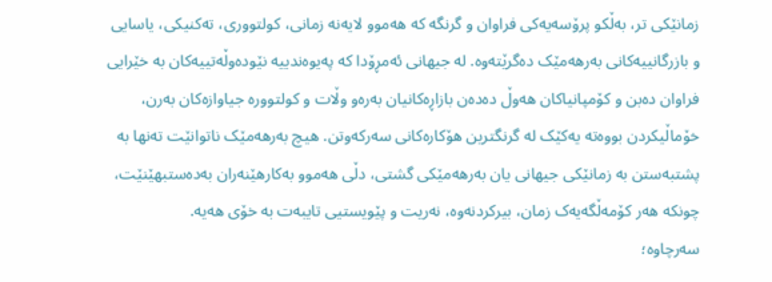زمانێکی تر، بەڵکو پرۆسەیەکی فراوان و گرنگە کە هەموو لایەنە زمانی، كولتووری، تەکنیکی، یاسایی و بازرگانییەکانی بەرهەمێک دەگرێتەوە. لە جیهانی ئەمڕۆدا کە پەیوەندییە نێودەوڵەتییەکان بە خێرایی فراوان دەبن و کۆمپانیاکان هەوڵ دەدەن بازاڕەکانیان بەرەو وڵات و کولتوورە جیاوازەکان بەرن، خۆماڵیکردن بووەتە یەکێک لە گرنگترین هۆکارەکانی سەرکەوتن. هیچ بەرهەمێک ناتوانێت تەنها بە پشتبەستن بە زمانێکی جیهانی یان بەرهەمێکی گشتی، دڵی هەموو بەکارهێنەران بەدەستبهێنێت، چونکە هەر کۆمەڵگەیەک زمان، بیرکردنەوە، نەریت و پێویستیی تایبەت بە خۆی هەیە.
سەرچاوە؛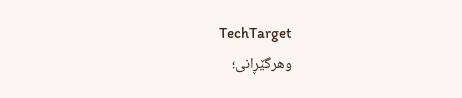TechTarget
وهرگێڕانی؛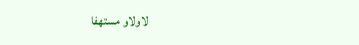لاولاو مستهفا